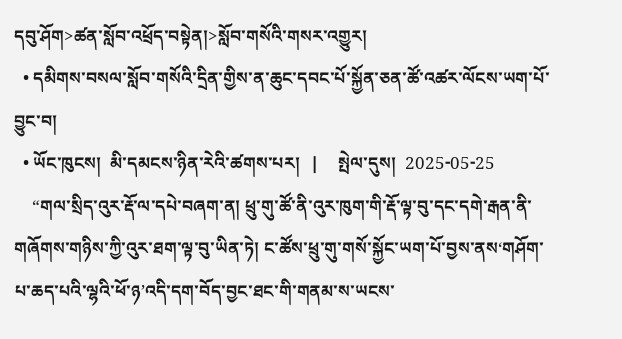དབུ་ཤོག>ཚན་སློབ་འཕྲོད་བསྟེན།>སློབ་གསོའི་གསར་འགྱུར།
  • དམིགས་བསལ་སློབ་གསོའི་དྲིན་གྱིས་ན་ཆུང་དབང་པོ་སྐྱོན་ཅན་ཚོ་འཚར་ལོངས་ཡག་པོ་བྱུང་བ།
  • ཡོང་ཁུངས།  མི་དམངས་ཉིན་རེའི་ཚགས་པར།   |     སྤེལ་དུས།  2025-05-25
    “གལ་སྲིད་འུར་རྡོ་ལ་དཔེ་བཞག་ན། ཕྲུ་གུ་ཚོ་ནི་འུར་ཁུག་གི་རྡོ་ལྟ་བུ་དང་དགེ་རྒན་ནི་གཞོགས་གཉིས་ཀྱི་འུར་ཐག་ལྟ་བུ་ཡིན་ཏེ། ང་ཚོས་ཕྲུ་གུ་གསོ་སྐྱོང་ཡག་པོ་བྱས་ནས‘གཤོག་པ་ཆད་པའི་ལྷའི་ཕོ་ཉ’འདི་དག་བོད་བྱང་ཐང་གི་གནམ་ས་ཡངས་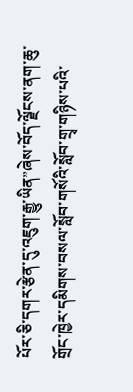པོར་ཅི་དགར་རྩེན་དུ་འཇུག་རྒྱུ་ཡིན”ཞེས་བོད་ལྗོངས་ནག་ཆུ་གྲོང་ཁྱེར་དམིགས་བསལ་སློབ་གསོའི་སློབ་གྲྭ་གཉིས་པའི་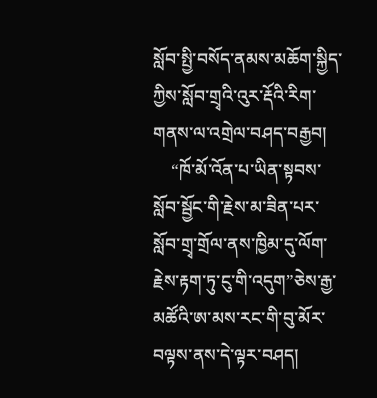སློབ་སྤྱི་བསོད་ནམས་མཆོག་སྐྱིད་ཀྱིས་སློབ་གྲྭའི་འུར་རྡོའི་རིག་གནས་ལ་འགྲེལ་བཤད་བརྒྱབ།
    “ཁོ་མོ་འོན་པ་ཡིན་སྟབས་སློབ་སྦྱོང་གི་རྗེས་མ་ཟིན་པར་སློབ་གྲྭ་གྲོལ་ནས་ཁྱིམ་དུ་ལོག་རྗེས་རྟག་ཏུ་ངུ་གི་འདུག”ཅེས་རྒྱ་མཚོའི་ཨ་མས་རང་གི་བུ་མོར་བལྟས་ནས་དེ་ལྟར་བཤད།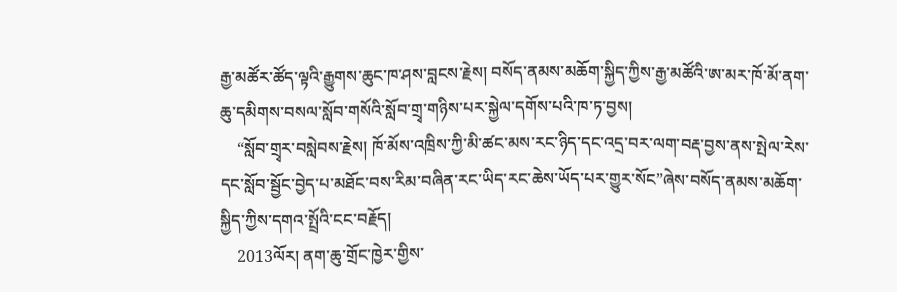རྒྱ་མཚོར་ཚོད་ལྟའི་རྒྱུགས་ཆུང་ཁ་ཤས་བླངས་རྗེས། བསོད་ནམས་མཆོག་སྐྱིད་ཀྱིས་རྒྱ་མཚོའི་ཨ་མར་ཁོ་མོ་ནག་ཆུ་དམིགས་བསལ་སློབ་གསོའི་སློབ་གྲྭ་གཉིས་པར་སྐྱེལ་དགོས་པའི་ཁ་ཏ་བྱས།
    “སློབ་གྲྭར་བསླེབས་རྗེས། ཁོ་མོས་འཁྲིས་ཀྱི་མི་ཚང་མས་རང་ཉིད་དང་འདྲ་བར་ལག་བརྡ་བྱས་ནས་སྤེལ་རེས་དང་སློབ་སྦྱོང་བྱེད་པ་མཐོང་བས་རིམ་བཞིན་རང་ཡིད་རང་ཆེས་ཡོད་པར་གྱུར་སོང”ཞེས་བསོད་ནམས་མཆོག་སྐྱིད་ཀྱིས་དགའ་སྤྲོའི་ངང་བརྗོད།
    2013ལོར། ནག་ཆུ་གྲོང་ཁྱེར་གྱིས་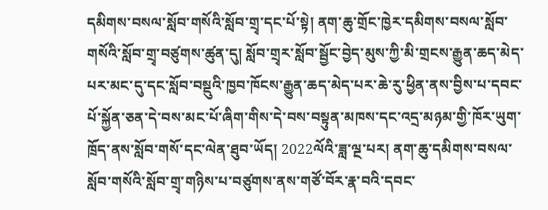དམིགས་བསལ་སློབ་གསོའི་སློབ་གྲྭ་དང་པོ་སྟེ། ནག་ཆུ་གྲོང་ཁྱེར་དམིགས་བསལ་སློབ་གསོའི་སློབ་གྲྭ་བཙུགས་ཚུན་དུ། སློབ་གྲྭར་སློབ་སྦྱོང་བྱེད་མུས་ཀྱི་མི་གྲངས་རྒྱུན་ཆད་མེད་པར་མང་དུ་དང་སློབ་བསྡུའི་ཁྱབ་ཁོངས་རྒྱུན་ཆད་མེད་པར་ཆེ་རུ་ཕྱིན་ནས་བྱིས་པ་དབང་པོ་སྐྱོན་ཅན་དེ་བས་མང་པོ་ཞིག་གིས་དེ་བས་བསྟུན་མཁས་དང་འདྲ་མཉམ་གྱི་ཁོར་ཡུག་ཁྲོད་ནས་སློབ་གསོ་དང་ལེན་ཐུབ་ཡོད། 2022ལོའི་ཟླ་ལྔ་པར། ནག་ཆུ་དམིགས་བསལ་སློབ་གསོའི་སློབ་གྲྭ་གཉིས་པ་བཙུགས་ནས་གཙོ་བོར་རྣ་བའི་དབང་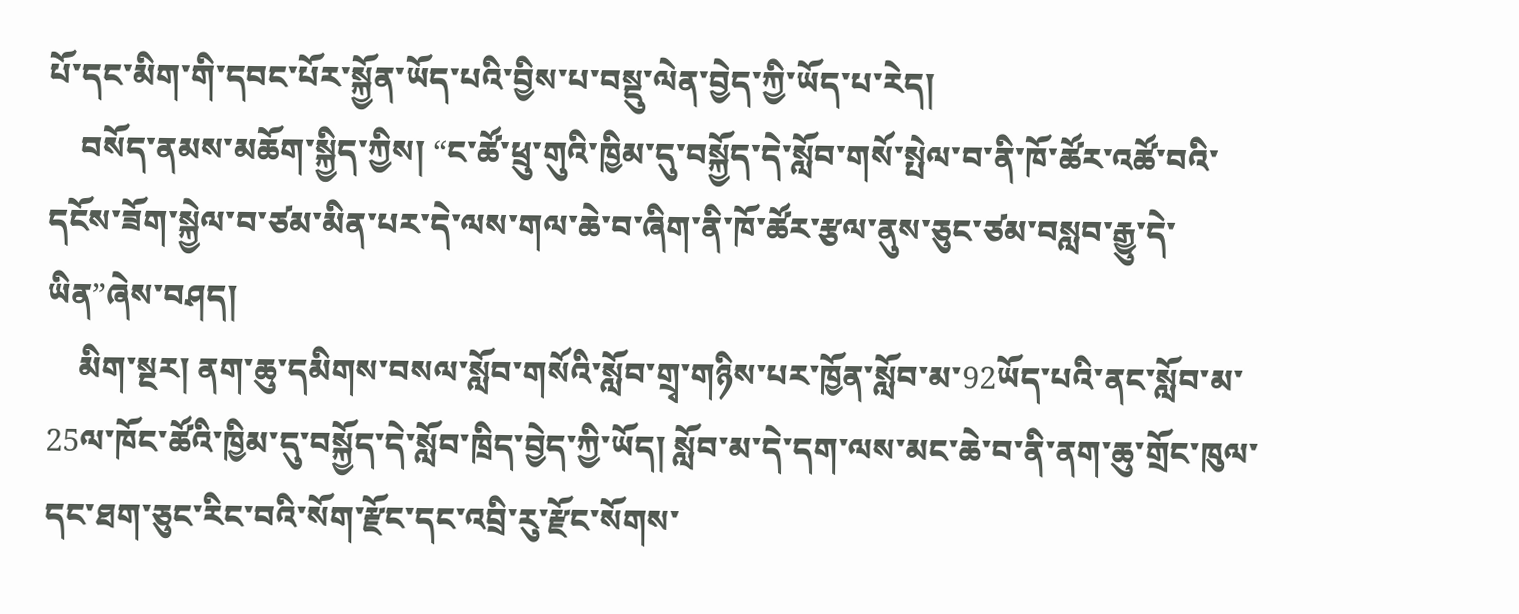པོ་དང་མིག་གི་དབང་པོར་སྐྱོན་ཡོད་པའི་བྱིས་པ་བསྡུ་ལེན་བྱེད་ཀྱི་ཡོད་པ་རེད།
    བསོད་ནམས་མཆོག་སྐྱིད་ཀྱིས། “ང་ཚོ་ཕྲུ་གུའི་ཁྱིམ་དུ་བསྐྱོད་དེ་སློབ་གསོ་སྤེལ་བ་ནི་ཁོ་ཚོར་འཚོ་བའི་དངོས་ཟོག་སྐྱེལ་བ་ཙམ་མིན་པར་དེ་ལས་གལ་ཆེ་བ་ཞིག་ནི་ཁོ་ཚོར་རྩལ་ནུས་ཅུང་ཙམ་བསླབ་རྒྱུ་དེ་ཡིན”ཞེས་བཤད།
    མིག་སྔར། ནག་ཆུ་དམིགས་བསལ་སློབ་གསོའི་སློབ་གྲྭ་གཉིས་པར་ཁྱོན་སློབ་མ་92ཡོད་པའི་ནང་སློབ་མ་25ལ་ཁོང་ཚོའི་ཁྱིམ་དུ་བསྐྱོད་དེ་སློབ་ཁྲིད་བྱེད་ཀྱི་ཡོད། སློབ་མ་དེ་དག་ལས་མང་ཆེ་བ་ནི་ནག་ཆུ་གྲོང་ཁུལ་དང་ཐག་ཅུང་རིང་བའི་སོག་རྫོང་དང་འབྲི་རུ་རྫོང་སོགས་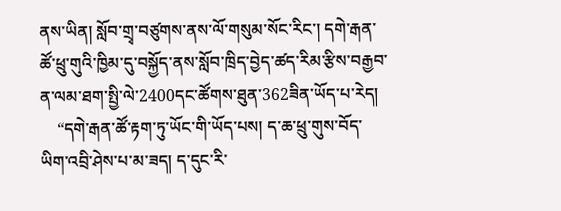ནས་ཡིན། སློབ་གྲྭ་བཙུགས་ནས་ལོ་གསུམ་སོང་རིང་། དགེ་རྒན་ཚོ་ཕྲུ་གུའི་ཁྱིམ་དུ་བསྐྱོད་ནས་སློབ་ཁྲིད་བྱེད་ཚད་རིམ་རྩིས་བརྒྱབ་ན་ལམ་ཐག་སྤྱི་ལེ་2400དང་ཚོགས་ཐུན་362ཟིན་ཡོད་པ་རེད།
    “དགེ་རྒན་ཚོ་རྟག་ཏུ་ཡོང་གི་ཡོད་པས། ད་ཆ་ཕྲུ་གུས་བོད་ཡིག་འབྲི་ཤེས་པ་མ་ཟད། ད་དུང་རི་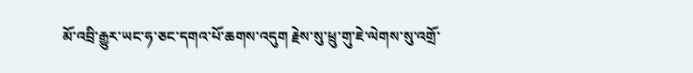མོ་འབྲི་རྒྱུར་ཡང་ཧ་ཅང་དགའ་པོ་ཆགས་འདུག རྗེས་སུ་ཕྲུ་གུ་ཇེ་ལེགས་སུ་འགྲོ་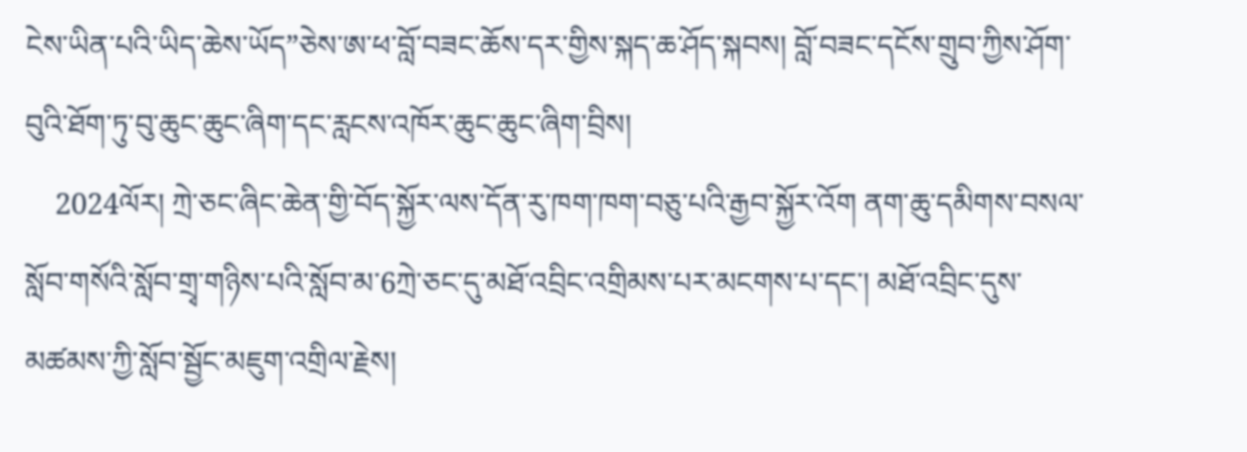ངེས་ཡིན་པའི་ཡིད་ཆེས་ཡོད”ཅེས་ཨ་ཕ་བློ་བཟང་ཆོས་དར་གྱིས་སྐད་ཆ་ཤོད་སྐབས། བློ་བཟང་དངོས་གྲུབ་ཀྱིས་ཤོག་བུའི་ཐོག་ཏུ་བུ་ཆུང་ཆུང་ཞིག་དང་རླངས་འཁོར་ཆུང་ཆུང་ཞིག་བྲིས།
    2024ལོར། ཀྲེ་ཅང་ཞིང་ཆེན་གྱི་བོད་སྐྱོར་ལས་དོན་རུ་ཁག་ཁག་བཅུ་པའི་རྒྱབ་སྐྱོར་འོག ནག་ཆུ་དམིགས་བསལ་སློབ་གསོའི་སློབ་གྲྭ་གཉིས་པའི་སློབ་མ་6ཀྲེ་ཅང་དུ་མཐོ་འབྲིང་འགྲིམས་པར་མངགས་པ་དང་། མཐོ་འབྲིང་དུས་མཚམས་ཀྱི་སློབ་སྦྱོང་མཇུག་འགྲིལ་རྗེས།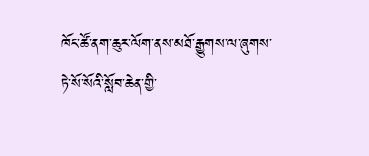ཁོང་ཚོ་ནག་ཆུར་ལོག་ནས་མཐོ་རྒྱུགས་ལ་ཞུགས་ཏེ་སོ་སོའི་སློབ་ཆེན་གྱི་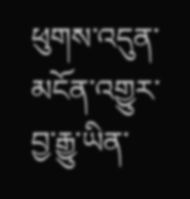ཕུགས་འདུན་མངོན་འགྱུར་བྱ་རྒྱུ་ཡིན་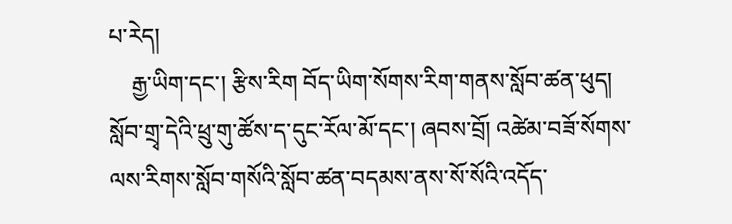པ་རེད།
    རྒྱ་ཡིག་དང་། རྩིས་རིག བོད་ཡིག་སོགས་རིག་གནས་སློབ་ཚན་ཕུད། སློབ་གྲྭ་དེའི་ཕྲུ་གུ་ཚོས་ད་དུང་རོལ་མོ་དང་། ཞབས་བྲོ། འཚེམ་བཟོ་སོགས་ལས་རིགས་སློབ་གསོའི་སློབ་ཚན་བདམས་ནས་སོ་སོའི་འདོད་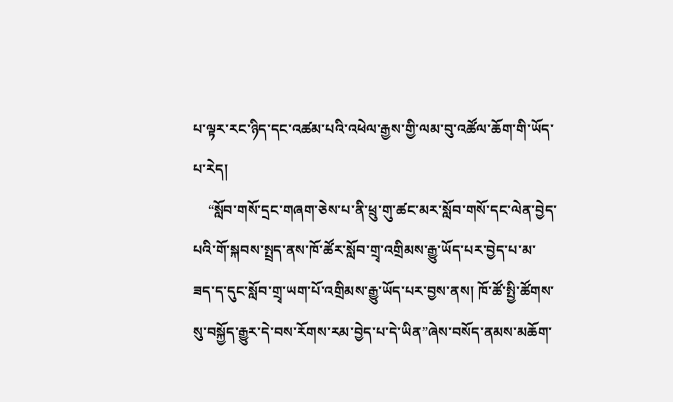པ་ལྟར་རང་ཉིད་དང་འཚམ་པའི་འཕེལ་རྒྱས་གྱི་ལམ་བུ་འཚོལ་ཆོག་གི་ཡོད་པ་རེད།
    “སློབ་གསོ་དྲང་གཞག་ཅེས་པ་ནི་ཕྲུ་གུ་ཚང་མར་སློབ་གསོ་དང་ལེན་བྱེད་པའི་གོ་སྐབས་སྤྲད་ནས་ཁོ་ཚོར་སློབ་གྲྭ་འགྲིམས་རྒྱུ་ཡོད་པར་བྱེད་པ་མ་ཟད་ད་དུང་སློབ་གྲྭ་ཡག་པོ་འགྲིམས་རྒྱུ་ཡོད་པར་བྱས་ནས། ཁོ་ཚོ་སྤྱི་ཚོགས་སུ་བསྐྱོད་རྒྱུར་དེ་བས་རོགས་རམ་བྱེད་པ་དེ་ཡིན”ཞེས་བསོད་ནམས་མཆོག་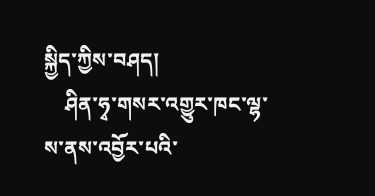སྐྱིད་ཀྱིས་བཤད།
    ཤིན་ཧྭ་གསར་འགྱུར་ཁང་ལྷ་ས་ནས་འབྱོར་པའི་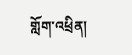གློག་འཕྲིན།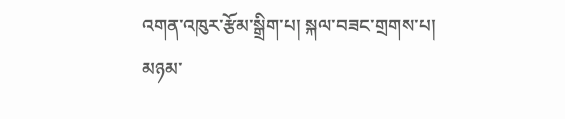འགན་འཁུར་རྩོམ་སྒྲིག་པ། སྐལ་བཟང་གྲགས་པ།
མཉམ་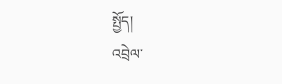སྤྱོད།
འབྲེལ་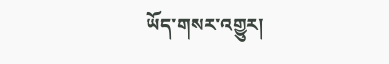ཡོད་གསར་འགྱུར།